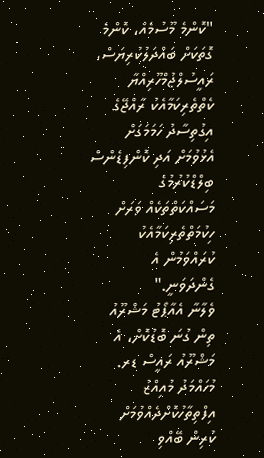"ކޮންމެ މޫސުމެއް، ކޮންމެ ގޮތަކަށް ބައްދަލުކުރިޔަސް، ރައީސުލްޖުމްހޫރިއްޔާ ކެތްތެރިކަމާއެކު ރާއްޖޭގެ އިގުތިސާދު ހަމަމަގަށް އެޅުވުމަށް އަދި ކޮންފިޑެންސް ބިލްޑްކުރުމުގެ މަސައްކަތްތަކެއް ވަރަށް ހިކުމަތްތެރިކަމާއެކު ކުރައްވަމުން އެ ގެންދަވަނީ."
ވެލާނާ އެއާޕޯޓު މަޝްރޫއު ތިން ގުނަ ބޮޑުކޮށް، އެ މަޝްރޫއު ރައީސް ޑރ. މުހައްމަދު މުއިއްޒު އިފްތިތާހުކޮށްދެއްވުމަށް ކުރިން ބޭއްވި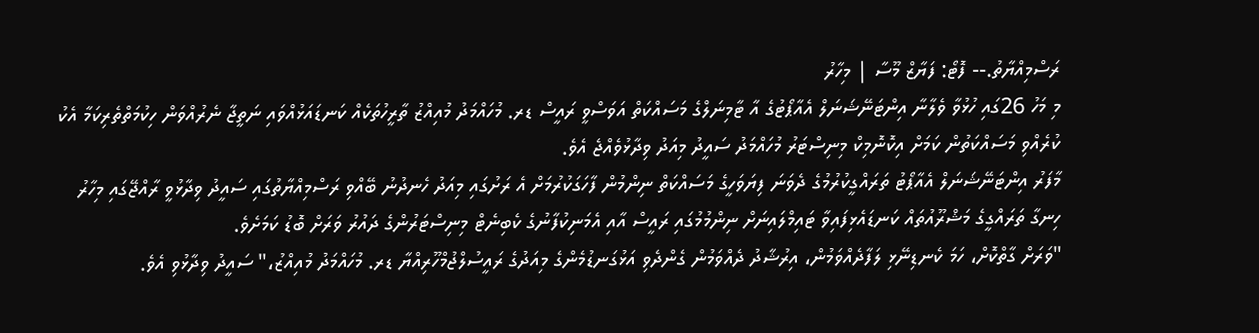ރަސްމިއްޔާތު.-- ފޮޓޯ: ފަޔާޒް މޫސާ | މިހާރު
މި މަހު 26ގައި ހުޅުވާ ވެލާނާ އިންޓަނޭޝަނަލް އެއާޕޯޓުގެ އާ ޓާމިނަލްގެ މަސައްކަތް އަވަސްވީ ރައީސް ޑރ. މުހައްމަދު މުއިއްޒު ތާރީހުތަކެއް ކަނޑައަޅުއްވައި ނަތީޖާ ނެރުއްވަން ހިކުމަތްތެރިކަމާ އެކު ކުރެއްވި މަސައްކަތުން ކަމަށް އިކޮނޮމިކް މިނިސްޓަރު މުހައްމަދު ސައީދު މިއަދު ވިދާޅުވެއްޖެ އެވެ.
މާފަރު އިންޓަނޭޝަނަލް އެއާޕޯޓު ތަރައްގީކުރުމުގެ ދެވަނަ ފިޔަވަހީގެ މަސައްކަތް ނިންމުން ފާހަގަކުރުމަށް އެ ރަށުގައި މިއަދު ހެނދުނު ބޭއްވި ރަސްމިއްޔާތުގައި ސައީދު ވިދާޅުވީ ރާއްޖޭގައި މިހާރު ހިނގާ ތަރައްގީގެ މަޝްރޫއުތައް ކަނޑައެޅިފައިވާ ޓައިމްލައިނަށް ނިންމުމުގައި ރައީސް އާއި އެމަނިކުފާނުގެ ކެބިނެޓް މިނިސްޓަރުންގެ ދައުރު ވަރަށް ބޮޑު ކަމަށެވެ.
"ވަރަށް ގާތްކޮށް، ހަމަ ކެނޑިނޭޅި ލަފާދެއްވަމުން، އިރުޝާދު ދެއްވަމުން ގެންދެވި އަޅުގަނޑުމެންގެ މިއަދުގެ ރައީސުލްޖުމްހޫރިއްޔާ ޑރ. މުހައްމަދު މުއިއްޒު،" ސައީދު ވިދާޅުވި އެވެ.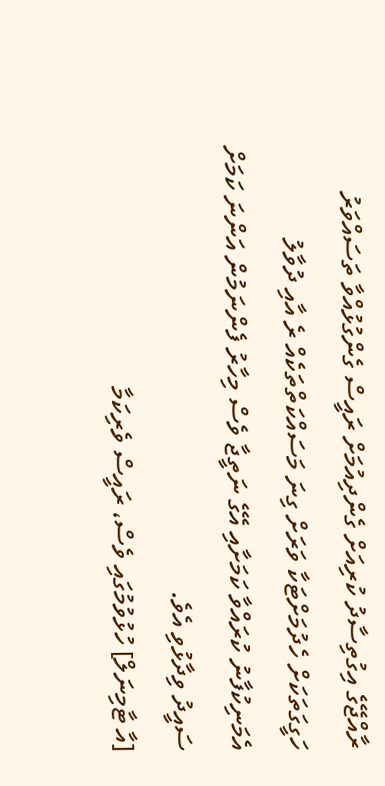ރާއްޖޭގެ އިގުތިސާދު ކުރިއަށް ގެންދިއުމަށް ރައީސް ގެންގުޅުއްވާ ތަސައްވަރު ހަގީގަތަކަށް ހެދުމަށްޓަކާ ވަރަށް ގިނަ މަސައްކަތްތަކެއް ރެ އާއި ދުވާލު އެމަނިކުފާނު ކުރައްވާ ކަމަށާއި އޭގެ ނަތީޖާ ވެސް މިހާރު ފެންނަމުން އަންނަ ކަމަށް ސައީދު ވިދާޅުވި އެވެ.
[އާ ޓާމިނަލް] ހުޅުވުމުގައި ވެސް، ރައީސް ވެރިކަމާ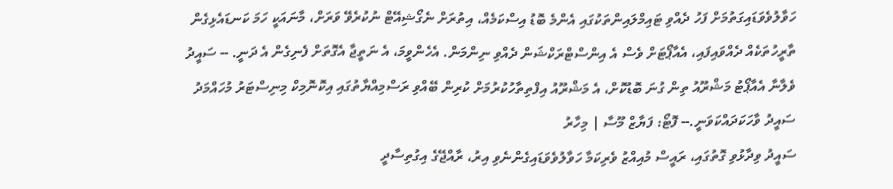ހަވާލުވެވަޑައިގަތުމަށް ފަހު ދެއްވި ޓައިމްލައިންތަކުގައި އެންމެ ބޮޑު އިސްކަމެއް، އިތުރަށް ނެގޯޝިއޭޓް ނުކުރެވޭ ވަރަށް، މާނައަކީ ހަމަ ކަނޑައެޅިގެން ތާރީހުތަކެއް ދެއްވައިފައި، އެއާޕޯޓަށް ވެސް އެ އިންސްޓްރަކްޝަން ދެއްވި ނިންމަން. އެހެންވީމަ، އެ ނަތީޖާ އެގޮތަށް ފެނިގެން އެ ދަނީ. -- ސައީދު
ވެލާނާ އެއާޕޯޓު މަޝްރޫއު ތިން ގުނަ ބޮޑުކޮށް، އެ މަޝްރޫއު އިފްތިތާހުކުރުމަށް ކުރިން ބޭއްވި ރަސްމިއްޔާތުގައި އިކޮނޮމިކް މިނިސްޓަރު މުހައްމަދު ސައީދު ވާހަކަދައްކަވަނީ.-- ފޮޓޯ: ފަޔާޒް މޫސާ | މިހާރު
ސައީދު ވިދާޅުވި ގޮތުގައި، ރައީސް މުއިއްޒު ވެރިކަމާ ހަވާލުވެވަޑައިގެންނެވި އިރު، ރާއްޖޭގެ އިގުތިސާދީ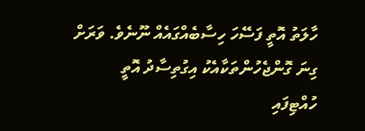ހާލަތު އޮތީ ފަސޭހަ ހިސާބެއްގައެއް ނޫނެވެ. ވަރަށް ގިނަ ގޮންޖެހުންތަކާއެކު އިގުތިސާދު އޮތީ ހުއްޓިފައި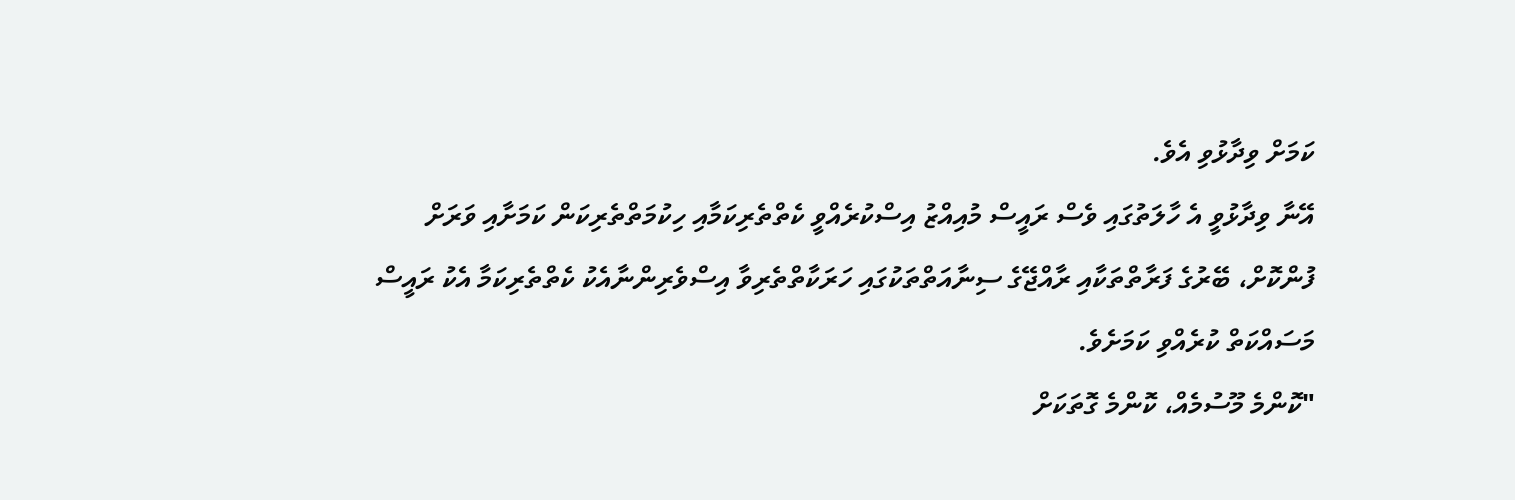ކަމަށް ވިދާޅުވި އެވެ.
އޭނާ ވިދާޅުވީ އެ ހާލަތުގައި ވެސް ރައީސް މުއިއްޒު އިސްކުރެއްވީ ކެތްތެރިކަމާއި ހިކުމަތްތެރިކަން ކަމަށާއި ވަރަށް ފުންކޮށް، ބޭރުގެ ފަރާތްތަކާއި ރާއްޖޭގެ ސިނާއަތްތަކުގައި ހަރަކާތްތެރިވާ އިސްވެރިންނާއެކު ކެތްތެރިކަމާ އެކު ރައީސް މަސައްކަތް ކުރެއްވި ކަމަށެވެ.
"ކޮންމެ މޫސުމެއް، ކޮންމެ ގޮތަކަށް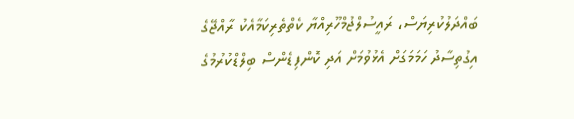ބައްދަލުކުރިޔަސް، ރައީސުލްޖުމްހޫރިއްޔާ ކެތްތެރިކަމާއެކު ރާއްޖޭގެ އިގުތިސާދު ހަމަމަގަށް އެޅުވުމަށް އަދި ކޮންފިޑެންސް ބިލްޑްކުރުމުގެ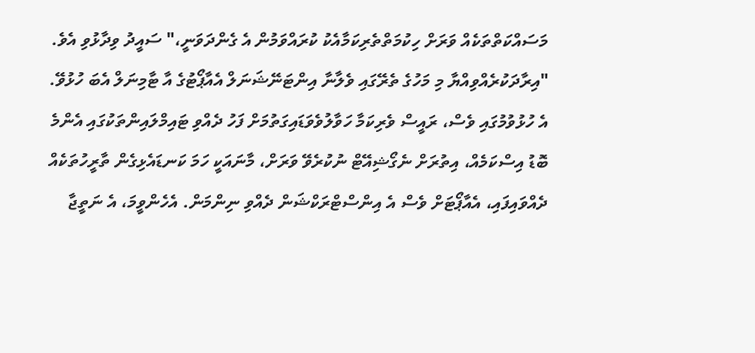މަސައްކަތްތަކެއް ވަރަށް ހިކުމަތްތެރިކަމާއެކު ކުރައްވަމުން އެ ގެންދަވަނީ،" ސައީދު ވިދާޅުވި އެވެ.
"އިރާދަކުރެއްވިއްޔާ މި މަހުގެ ތެރޭގައި ވެލާނާ އިންޓަނޭޝަނަލް އެއާޕޯޓުގެ އާ ޓާމިނަލް އެބަ ހުޅުވޭ. އެ ހުޅުވުމުގައި ވެސް، ރައީސް ވެރިކަމާ ހަވާލުވެވަޑައިގަތުމަށް ފަހު ދެއްވި ޓައިމްލައިންތަކުގައި އެންމެ ބޮޑު އިސްކަމެއް، އިތުރަށް ނެގޯޝިއޭޓް ނުކުރެވޭ ވަރަށް، މާނައަކީ ހަމަ ކަނޑައެޅިގެން ތާރީހުތަކެއް ދެއްވައިފައި، އެއާޕޯޓަށް ވެސް އެ އިންސްޓްރަކްޝަން ދެއްވި ނިންމަން. އެހެންވީމަ، އެ ނަތީޖާ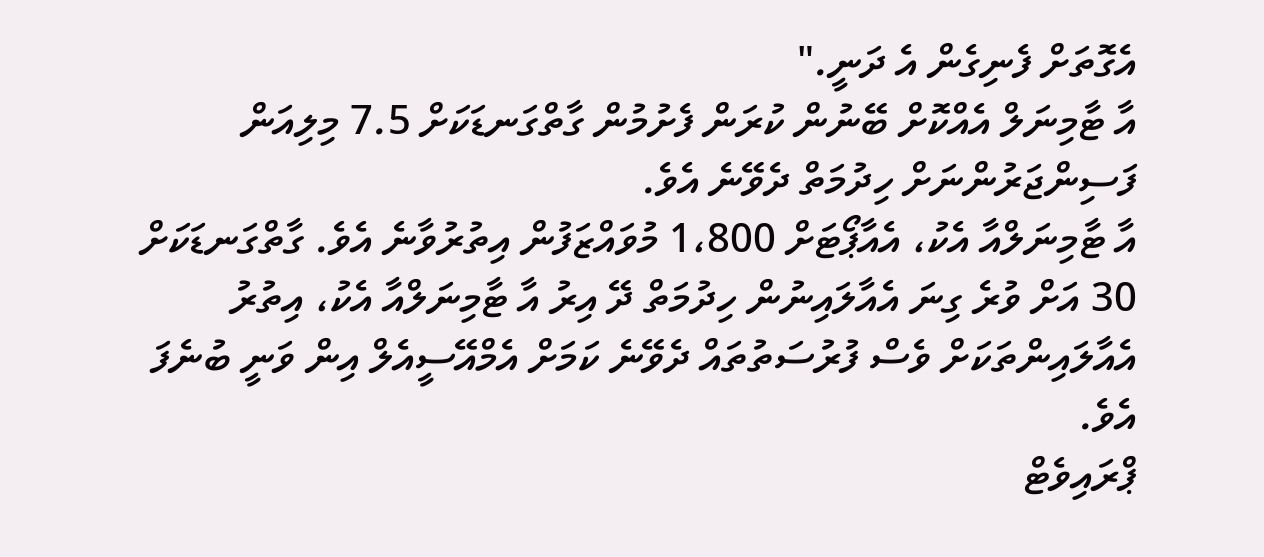އެގޮތަށް ފެނިގެން އެ ދަނީ."
އާ ޓާމިނަލް އެއްކޮށް ބޭނުން ކުރަން ފެށުމުން ގާތްގަނޑަކަށް 7.5 މިލިއަން ފަސިންޖަރުންނަށް ހިދުމަތް ދެވޭނެ އެވެ.
އާ ޓާމިނަލްއާ އެކު، އެއާޕޯޓަށް 1،800 މުވައްޒަފުން އިތުރުވާނެ އެވެ. ގާތްގަނޑަކަށް 30 އަށް ވުރެ ގިނަ އެއާލައިނުން ހިދުމަތް ދޭ އިރު އާ ޓާމިނަލްއާ އެކު، އިތުރު އެއާލައިންތަކަށް ވެސް ފުރުސަތުތައް ދެވޭނެ ކަމަށް އެމްއޭސީއެލް އިން ވަނީ ބުނެފަ އެވެ.
ޕްރައިވެޓް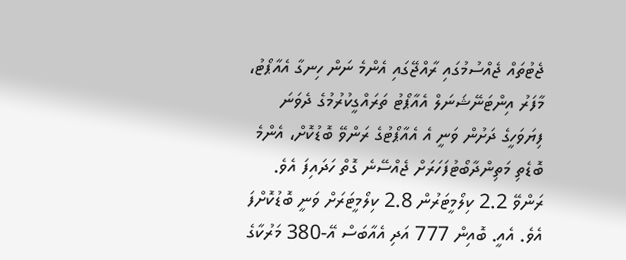ޖެޓުތައް ޖެއްސުމުގައި ރާއްޖޭގައި އެންމެ ނަން ހިނގާ އެއާޕޯޓު، މާފަރު އިންޓަނޭޝަނަލް އެއާޕޯޓު ތަރައްގީކުރުމުގެ ދެވަނަ ފިޔަވަހީގެ ދަށުން ވަނީ އެ އެއާޕޯޓުގެ ރަންވޭ ބޮޑުކޮށް، އެންމެ ބޮޑެތި މަތިންދާބޯޓުފަހަރަށް ޖެއްސޭނެ ގޮތް ހަދައިފަ އެވެ. ރަންވޭ 2.2 ކިލޯމީޓަރުން 2.8 ކިލޯމީޓަރަށް ވަނީ ބޮޑުކޮށްފަ އެވެ. އެއީ. ބޮއިން 777 އަދި އެއާބަސް އޭ-380 މަރުކާގެ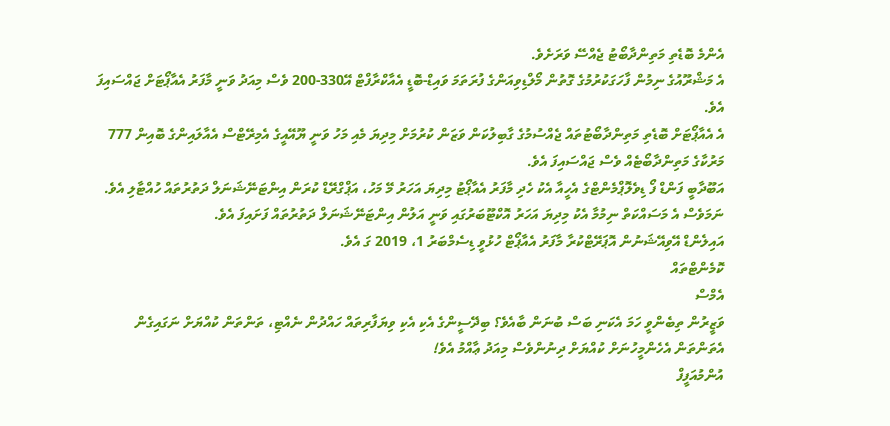އެންމެ ބޮޑެތި މަތިންދާބޯޓު ޖެއްސޭ ވަރަށެވެ.
އެ މަޝްރޫއުގެ ނިމުން ފާހަގަކުރުމުގެ ގޮތުން މޯލްޑިވިއަންގެ ފުރަތަމަ ވައިޑް-ބޮޑީ އެއާކްރާފްޓް އޭ330-200 ވެސް މިއަދު ވަނީ މާފަރު އެއާޕޯޓަށް ޖައްސައިފަ އެވެ.
އެ އެއާޕޯޓަށް ބޮޑެތި މަތިންދާބޯޓުތައް ޖެއްސުމުގެ ގާބިލުކަން ވަޒަން ކުރުމަށް މިދިޔަ މެއި މަހު ވަނީ ޔޫއޭއީގެ އެމިރޭޓްސް އެއާލައިންގެ ބޮއިން 777 މަރުކާގެ މަތިންދާބޯޓެއް ވެސް ޖައްސައިފަ އެވެ.
އަބޫދާބީ ފަންޑް ފޯ ޑިވެލޮޕްމެންޓްގެ އެހީއާ އެކު ހެދި މާފަރު އެއާޕޯޓު މިދިޔަ އަހަރު މޭ މަހު، އަޕްގްރޭޑް ކުރަން އިންޓަނޭޝަނަލް ދަތުރުތައް ހުއްޓާލި އެވެ. ނަމަވެސް އެ މަސައްކަތް ނިމުމާ އެކު މިދިޔަ އަހަރު އޮކްޓޫބަރުގައި ވަނީ އަލުން އިންޓަނޭޝަނަލް ދަތުރުތައް ފަށައިފަ އެވެ.
އައިލެންޑް އޭވިއޭޝަނުން އޮޕަރޭޓްކުރާ މާފަރު އެއާޕޯޓް ހުޅުވީ ޑިސެމްބަރު 1، 2019 ގަ އެވެ.
ކޮމެންޓްތައް
އެމްސް
ވަޒީރުން ތިބެންވީ ހަމަ އެކަނި ބަސް ބުނަން ބާއެވެ؟ ބިދޭސީންގެ އެކި އެކި ވިޔަފާރިތައް ހައްދުން ނެއްޓި، ތަންތަން ކުއްޔަށް ނަގައިގެން އެތަންތަން އެހެންމީހުނަށް ކުއްޔަށް ދިނުންވެސް މިއަދު ޢާއްމު އެވެ!
އުންމުއަފީފް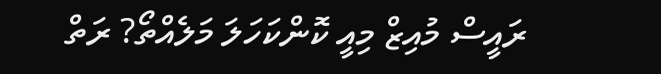ރައީސް މުއިޒް މިއީ ކޮންކަހަލަ މަލެއްތޯ? ރަތް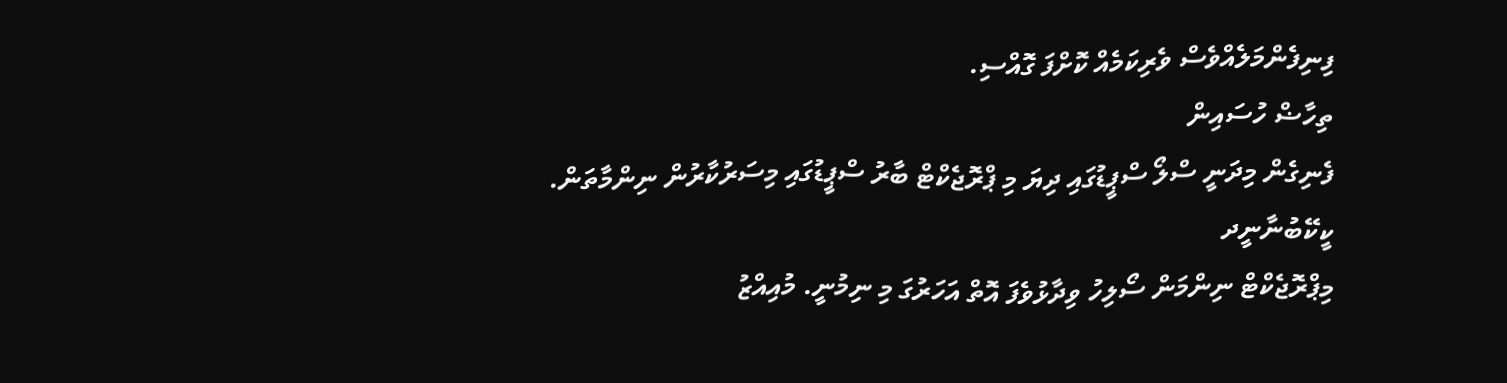ފިނިފެންމަލެއްވެސް ވެރިކަމެއް ކޮށްފަ ގޮއްސި.
ތިހާޟް ހުސައިން
ފެނިގެން މިދަނީ ސްލޯ ސްޕީޑުގައި ދިޔަ މި ޕްރޮޖެކްޓް ބާރު ސްޕީޑުގައި މިސަރުކާރުން ނިންމާތަން.
ކީކޭބުނާނީދ
މިޕްރޮޖެކްޓް ނިންމަން ސޯލިހު ވިދާޅުވެފަ އޮތް އަހަރުގަ މި ނިމުނީ. މުއިއްޒު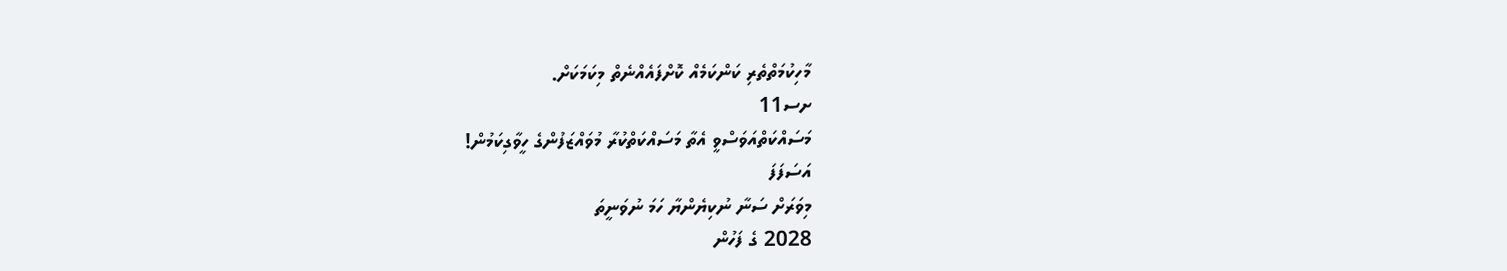މާހިކުމަތްތެރި ކަންކަމެއް ކޮށްފައެއްނެތް މިކަމަކަށް.
ށސ11
މަސައްކަތްއަވަސްވީ އެތާ މަސައްކަތްކުރާ މުވައްޒަފުންގެ ހީވާގިކަމުން!
އަސަފަފަ
މިވަރަށް ސަނާ ނުކިޔެންޔާ ހަމަ ނުވަނީތަ
2028 ގެ ފަހުން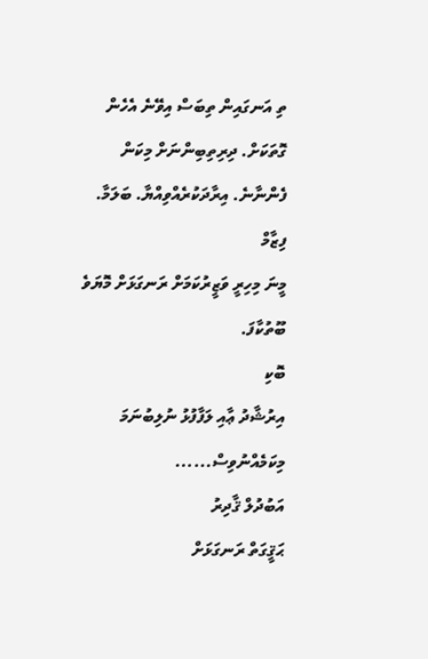ތި އަނގައިން ތިބަސް އިވޭނެ އެހެން ގޮތަކަށް. ދިރިތިބިންނަށް މިކަން ފެންނާނެ. އިރާދަކުރެއްވިއްޔާ. ބަލަމާ.
ފިޒާމް
މީނަ މިހިރީ ވަޒީރުކަމަށް ރަނގަޅަށް މޮޔަވެ ބޫތުކާފަ.
ބޮކި
އިރުޝާދު ޢާއި ލަފާފުޅު ނުލިބުނަމަ މިކަމެއްނުވިސް......
އަބުދުލް ޤާދިރު
ޙަޤީގަތް ރަނގަޅަށް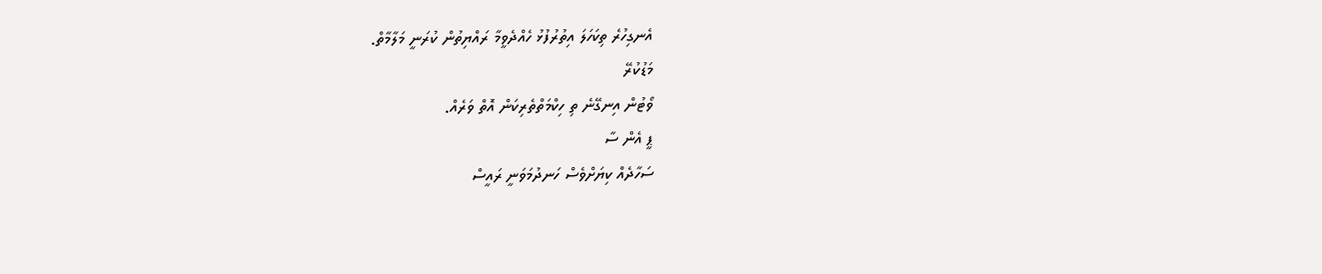އެނގިހުރެ ތިކަހަލަ އިތުރުފުޅު ހެއްދެވީމާ ރައްޔިތުން ކުރަނީ މަލާމާތް.
މަޑުކުރޭ
ވޯޓުން އިނގޭނެ ތި ހިކްމަތްތެރިކަން އޮތް ވަރެއް.
ޕީ އެން ސާ
ސަހާދެއް ކިޔަށްވެސް ހަނދުމަވަނީ ރައީސް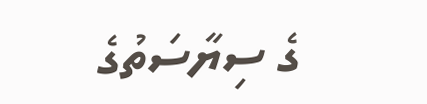ގެ ސިޔާސަތުގެ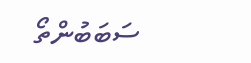ސަބަބުންތޯ